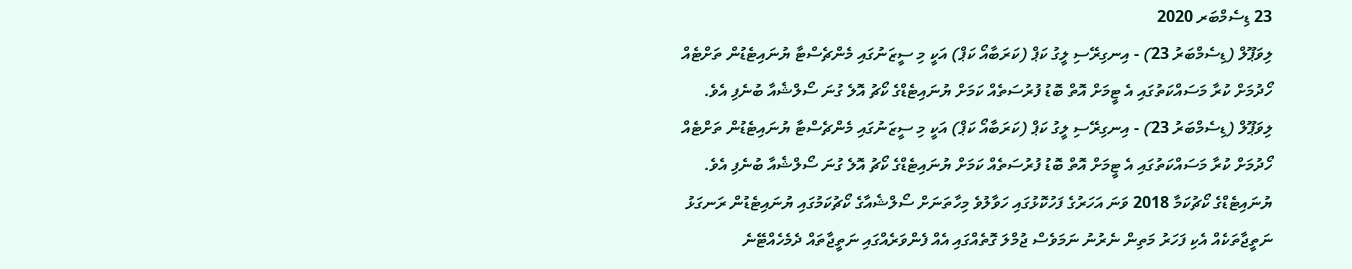23 ޑިސެމްބަރ 2020
ލިވަޕޫލް (ޑިސެމްބަރު 23) - އިނގިރޭސި ލީގު ކަޕް (ކަރަބާއޯ ކަޕް) އަކީ މި ސީޒަނުގައި މެންޗެސްޓާ ޔުނައިޓެޑުން ތަށްޓެއް ހޯދުމަށް ކުރާ މަސައްކަތުގައި އެ ޓީމަށް އޮތް ބޮޑު ފުރުސަތެއް ކަމަށް ޔުނައިޓެޑްގެ ކޯޗު އޮލެ ގުނަ ސޯލްޝެއާ ބުނެފި އެވެ.
ލިވަޕޫލް (ޑިސެމްބަރު 23) - އިނގިރޭސި ލީގު ކަޕް (ކަރަބާއޯ ކަޕް) އަކީ މި ސީޒަނުގައި މެންޗެސްޓާ ޔުނައިޓެޑުން ތަށްޓެއް ހޯދުމަށް ކުރާ މަސައްކަތުގައި އެ ޓީމަށް އޮތް ބޮޑު ފުރުސަތެއް ކަމަށް ޔުނައިޓެޑްގެ ކޯޗު އޮލެ ގުނަ ސޯލްޝެއާ ބުނެފި އެވެ.
ޔުނައިޓެޑްގެ ކޯޗުކަމާ 2018 ވަނަ އަހަރުގެ ފަހުކޮޅުގައި ހަވާލުވެ މިހާތަނަށް ސޯލްޝެއާގެ ކޯޗުކަމުގައި ޔުނައިޓެޑުން ރަނގަޅު ނަތީޖާތަކެއް އެކި ފަހަރު މަތިން ނެރުނު ނަމަވެސް ޖުމްލަ ގޮތެއްގައި އެއް ފެންވަރެއްގައި ނަތީޖާތައް ދެމެހެއްޓޭނެ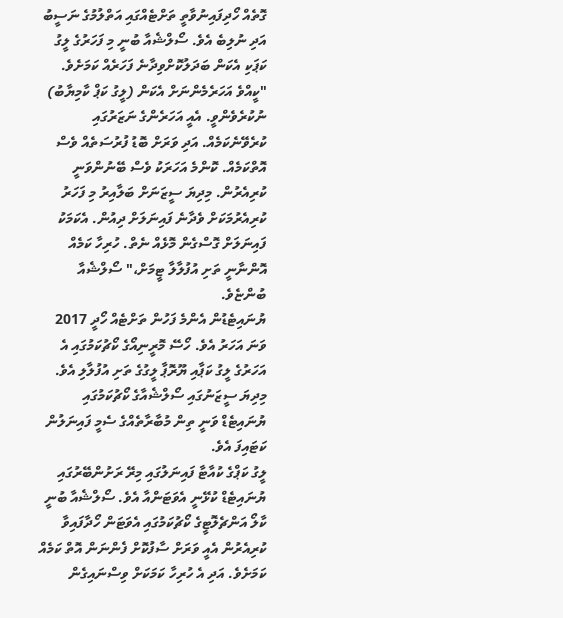ގޮތެއް ހޯދިފައިނުވާތީ ތަށްޓެއްގައި އަތްލުމުގެ ނަސީބު އަދި ނުލިބެ އެވެ. ސޯލްޝެއާ ބުނީ މި ފަހަރުގެ ލީގު ކަޕަކި އެކަން ބަދަލުކޮށްވިދާނެ ފަހަރެއް ކަމަށެވެ.
"ކީއްވެ އަހަރެމެންނަށް އެކަން (ލީގު ކަޕް ކާމިޔާބު) ނުކުރެވެންވީ. އެއީ އަހަރެންގެ ނަޒަރުގައި ކުރެވޭނެކަމެއް. އަދި ވަރަށް ބޮޑު ފުރުސަތެއް ވެސް އޮތްކަމެއް. ކޮންމެ އަހަރަކު ވެސް ބޭނުންވަނީ ކުރިއެރުން. މިދިޔަ ސީޒަނަށް ބަލާއިރު މި ފަހަރު ކުރިއެރުމަކަށް ވެދާނެ ފައިނަލަށް ދިއުން. އެކަމަކު ފައިނަލަށް ގޮސްގެން މޮޅެއް ނެތް. ހުރިހާ ކަމެއް އޮންނާނީ ތަށި އުފުލާލާ ޓީމަށް،" ސޯލްޝެއާ ބުންޏެވެ.
ޔުނައިޓެޑުން އެންމެ ފަހުން ތަށްޓެއް ހޯދީ 2017 ވަނަ އަހަރު އެވެ. ހޯސޭ މޮރީނިއޯގެ ކޯޗުކަމުގައި އެ އަހަރުގެ ލީގު ކަޕާއި ޔޫރޮޕާ ލީގުގެ ތަށި އުފުލާލި އެވެ. މިދިޔަ ސީޒަނުގައި ސޯލްޝެއާގެ ކޯޗުކަމުގައި ޔުނައިޓެޑް ވަނީ ތިން މުބާރާތެއްގެ ސެމީ ފައިނަލުން ކަޓައިފަ އެވެ.
ލީގު ކަޕްގެ ކުއާޓާ ފައިނަލުގައި މިރޭ ރަށުންބޭރުގައި ޔުނައިޓެޑް ކުޅޭނީ އެވަޓަންއާ އެވެ. ސޯލްޝެއާ ބުނީ ކާލޯ އަންޗެލޮޓީގެ ކޯޗުކަމުގައި އެވަޓަން ހޯދާފައިވާ ކުރިއެރުން އެއީ ވަރަށް ސާފުކޮށް ފެންނަން އޮތް ކަމެއް ކަމަށެވެ. އަދި އެ ހުރިހާ ކަމަކަށް ވިސްނައިގެން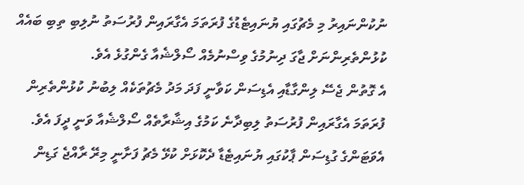ނުކުންނައިރު މި މެޗުގައި ޔުނައިޓެޑުގެ ފުރަތަމަ އެގާރައިން ފުރުސަތު ނުލިބި ތިބި ބައެއް ކުޅުންތެރިންނަށް ޖާގަ ދިނުމުގެ ވިސްނުމެއް ސޯލްޝެއާ ގެންގުޅެ އެވެ.
އެ ގޮތުން ޖެސޭ ލިންގާޑާއި އެޑިސަން ކަވާނީ ފަދަ މަދު މެޗުތަކެއް ލިބުނު ކުޅުންތެރިން ފުރަތަމަ އެގާރައިން ފުރުސަތު ލިބިދާނެ ކަމުގެ އިޝާރާތެއް ސޯލްޝެއާ ވަނީ ދީފަ އެވެ.
އެވަޓަންގެ ގުޑިސަން ޕާކުގައި ޔުނައިޓެޑާ ދެކޮޅަށް ކުޅޭ މެޗު ފަށާނީ މިރޭ ރާއްޖެ ގަޑިން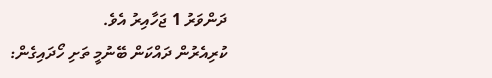ދަންވަރު 1 ޖަހާއިރު އެވެ.
ކުރިއެރުން ދައްކަން ބޭނުމީ ތަށި ހޯދައިގެން: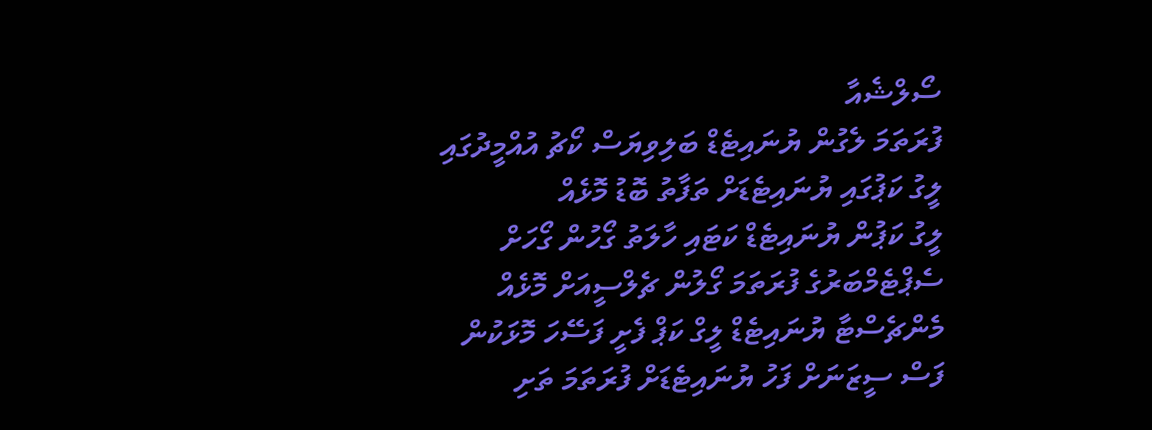ސޯލްޝެއާ
ފުރަތަމަ ލެގުން ޔުނައިޓެޑް ބަލިވިޔަސް ކޯޗު އުއްމީދުގައި
ލީގު ކަޕުގައި ޔުނައިޓެޑަށް ތަފާތު ބޮޑު މޮޅެއް
ލީގު ކަޕުން ޔުނައިޓެޑް ކަޓައި ހާލަތު ގޯހުން ގޯހަށް
ސެޕްޓެމްބަރުގެ ފުރަތަމަ ގޯލުން ޗެލްސީއަށް މޮޅެއް
މެންޗެސްޓާ ޔުނައިޓެޑް ލީގް ކަޕް ފެށީ ފަސޭހަ މޮޅަކުން
ފަސް ސީޒަނަށް ފަހު ޔުނައިޓެޑަށް ފުރަތަމަ ތަށި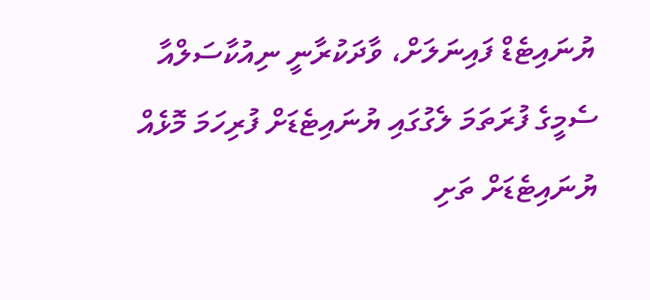ޔުނައިޓެޑް ފައިނަލަށް، ވާދަކުރާނީ ނިއުކާސަލްއާ
ސެމީގެ ފުރަތަމަ ލެގުގައި ޔުނައިޓެޑަށް ފުރިހަމަ މޮޅެއް
ޔުނައިޓެޑަށް ތަށި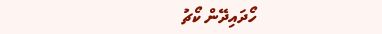ހޯދައިދޭން ކޯޗު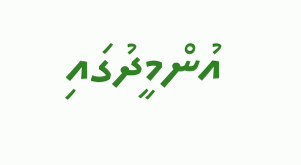އުންމީދުގައި